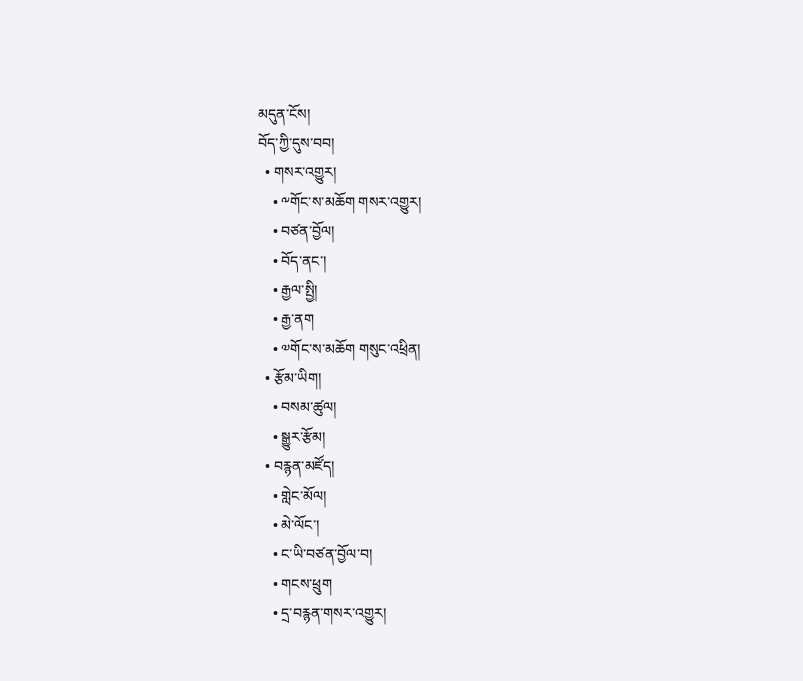མདུན་ངོས།
བོད་ཀྱི་དུས་བབ།
  • གསར་འགྱུར།
    • ༸གོང་ས་མཆོག གསར་འགྱུར།
    • བཙན་བྱོལ།
    • བོད་ནང་།
    • རྒྱལ་སྤྱི།
    • རྒྱ་ནག
    • ༧གོང་ས་མཆོག གསུང་འཕྲིན།
  • རྩོམ་ཡིག།
    • བསམ་ཚུལ།
    • སྒྱུར་རྩོམ།
  • བརྙན་མཛོད།
    • གླེང་མོལ།
    • མེ་ལོང་།
    • ང་ཡི་བཙན་བྱོལ་བ།
    • གངས་ཕྲུག
    • དྲ་བརྙན་གསར་འགྱུར།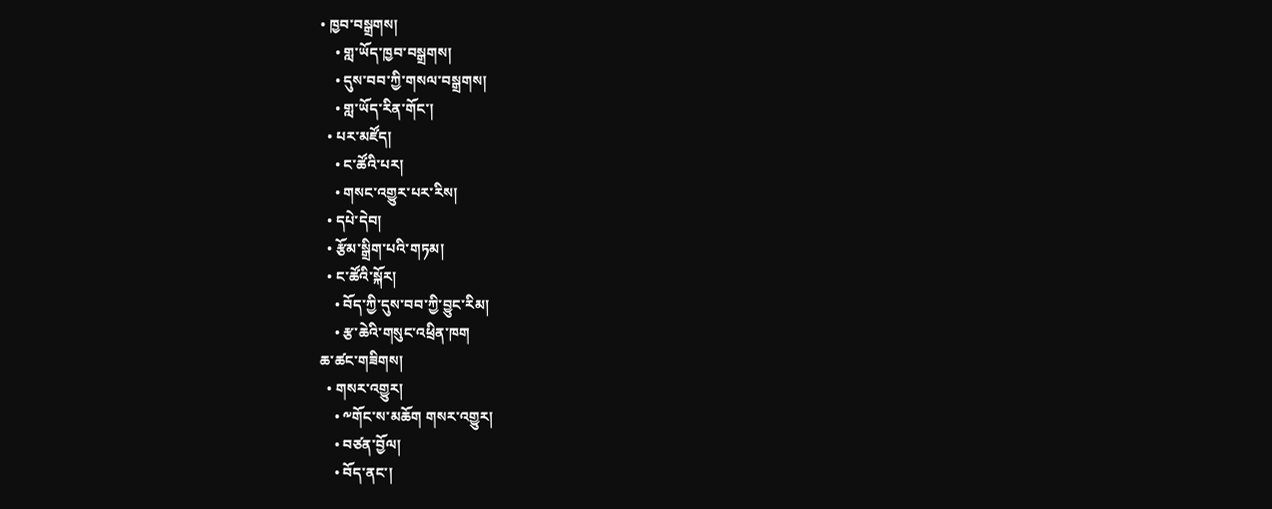• ཁྱབ་བསྒྲགས།
    • གླ་ཡོད་ཁྱབ་བསྒྲགས།
    • དུས་བབ་ཀྱི་གསལ་བསྒྲགས།
    • གླ་ཡོད་རིན་གོང་།
  • པར་མཛོད།
    • ང་ཚོའི་པར།
    • གསང་འགྱུར་པར་རིས།
  • དཔེ་དེབ།
  • རྩོམ་སྒྲིག་པའི་གཏམ།
  • ང་ཚོའི་སྐོར།
    • བོད་ཀྱི་དུས་བབ་ཀྱི་བྱུང་རིམ།
    • རྩ་ཆེའི་གསུང་འཕྲིན་ཁག
ཆ་ཚང་གཟིགས།
  • གསར་འགྱུར།
    • ༸གོང་ས་མཆོག གསར་འགྱུར།
    • བཙན་བྱོལ།
    • བོད་ནང་།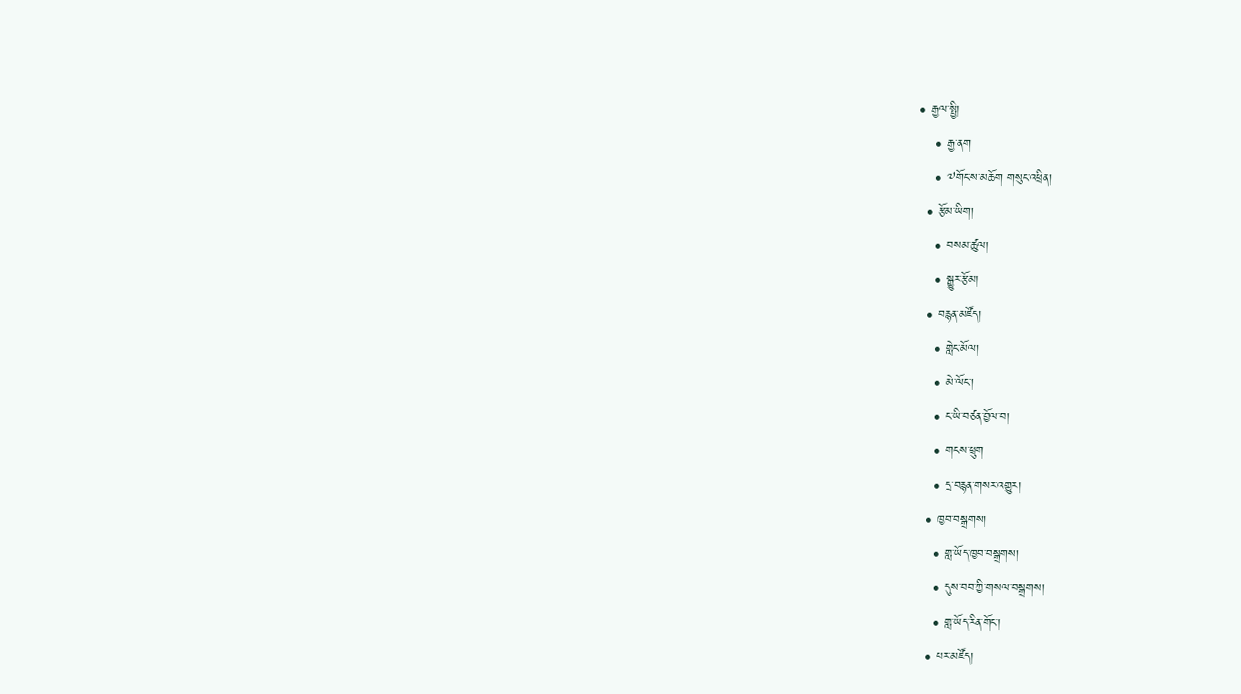• རྒྱལ་སྤྱི།
    • རྒྱ་ནག
    • ༧གོང་ས་མཆོག གསུང་འཕྲིན།
  • རྩོམ་ཡིག།
    • བསམ་ཚུལ།
    • སྒྱུར་རྩོམ།
  • བརྙན་མཛོད།
    • གླེང་མོལ།
    • མེ་ལོང་།
    • ང་ཡི་བཙན་བྱོལ་བ།
    • གངས་ཕྲུག
    • དྲ་བརྙན་གསར་འགྱུར།
  • ཁྱབ་བསྒྲགས།
    • གླ་ཡོད་ཁྱབ་བསྒྲགས།
    • དུས་བབ་ཀྱི་གསལ་བསྒྲགས།
    • གླ་ཡོད་རིན་གོང་།
  • པར་མཛོད།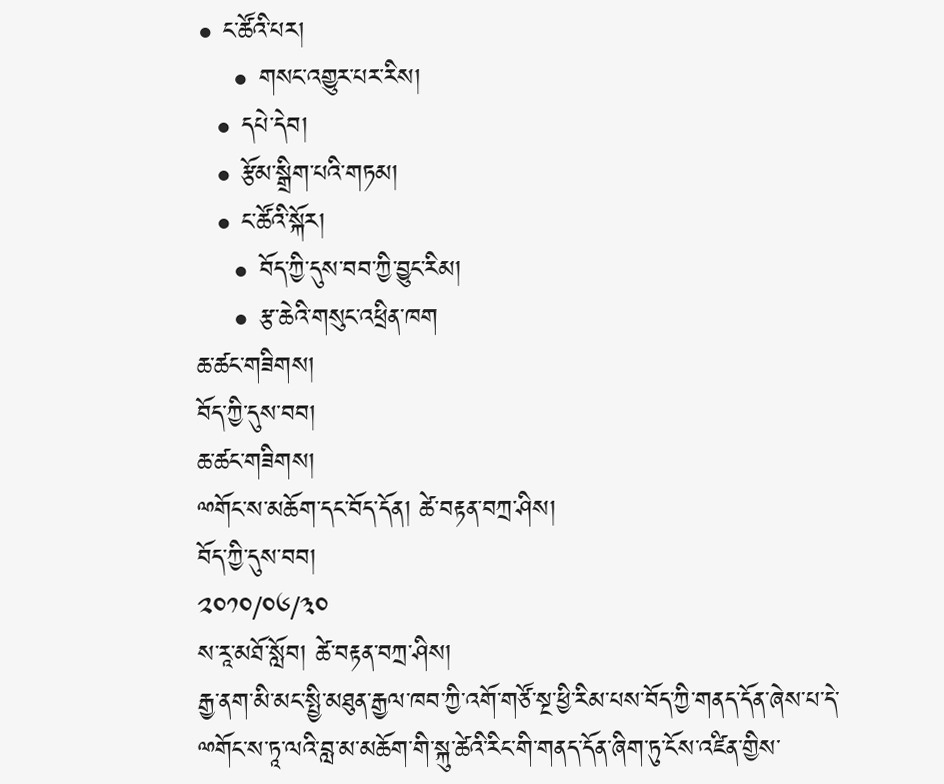• ང་ཚོའི་པར།
    • གསང་འགྱུར་པར་རིས།
  • དཔེ་དེབ།
  • རྩོམ་སྒྲིག་པའི་གཏམ།
  • ང་ཚོའི་སྐོར།
    • བོད་ཀྱི་དུས་བབ་ཀྱི་བྱུང་རིམ།
    • རྩ་ཆེའི་གསུང་འཕྲིན་ཁག
ཆ་ཚང་གཟིགས།
བོད་ཀྱི་དུས་བབ།
ཆ་ཚང་གཟིགས།
ྋགོང་ས་མཆོག་དང་བོད་དོན། ཚེ་བརྟན་བཀྲ་ཤིས།
བོད་ཀྱི་དུས་བབ།
༢༠༡༠/༠༦/༣༠
ས་རཱ་མཐོ་སློབ། ཚེ་བརྟན་བཀྲ་ཤིས།
རྒྱ་ནག་མི་མང་སྤྱི་མཐུན་རྒྱལ་ཁབ་ཀྱི་འགོ་གཙོ་སྔ་ཕྱི་རིམ་པས་བོད་ཀྱི་གནད་དོན་ཞེས་པ་དེ་ྋགོང་ས་ཏཱ་ལའི་བླ་མ་མཆོག་གི་སྐུ་ཚེའི་རིང་གི་གནད་དོན་ཞིག་ཏུ་ངོས་འཛིན་གྱིས་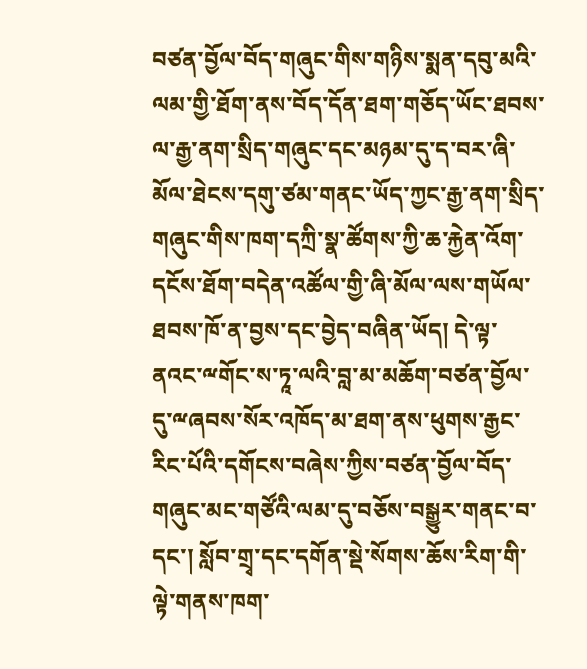བཙན་བྱོལ་བོད་གཞུང་གིས་གཉིས་སྨན་དབུ་མའི་ལམ་གྱི་ཐོག་ནས་བོད་དོན་ཐག་གཅོད་ཡོང་ཐབས་ལ་རྒྱ་ནག་སྲིད་གཞུང་དང་མཉམ་དུ་ད་བར་ཞི་མོལ་ཐེངས་དགུ་ཙམ་གནང་ཡོད་ཀྱང་རྒྱ་ནག་སྲིད་གཞུང་གིས་ཁག་དཀྲི་སྣ་ཚོགས་ཀྱི་ཆ་རྐྱེན་འོག་དངོས་ཐོག་བདེན་འཚོལ་གྱི་ཞི་མོལ་ལས་གཡོལ་ཐབས་ཁོ་ན་བྱས་དང་བྱེད་བཞིན་ཡོད། དེ་ལྟ་ནའང་ྋགོང་ས་ཏཱ་ལའི་བླ་མ་མཆོག་བཙན་བྱོལ་དུ་ྋཞབས་སོར་འཁོད་མ་ཐག་ནས་ཕུགས་རྒྱང་རིང་པོའི་དགོངས་བཞེས་ཀྱིས་བཙན་བྱོལ་བོད་གཞུང་མང་གཙོའི་ལམ་དུ་བཅོས་བསྒྱུར་གནང་བ་དང་། སློབ་གྲྭ་དང་དགོན་སྡེ་སོགས་ཆོས་རིག་གི་ལྟེ་གནས་ཁག་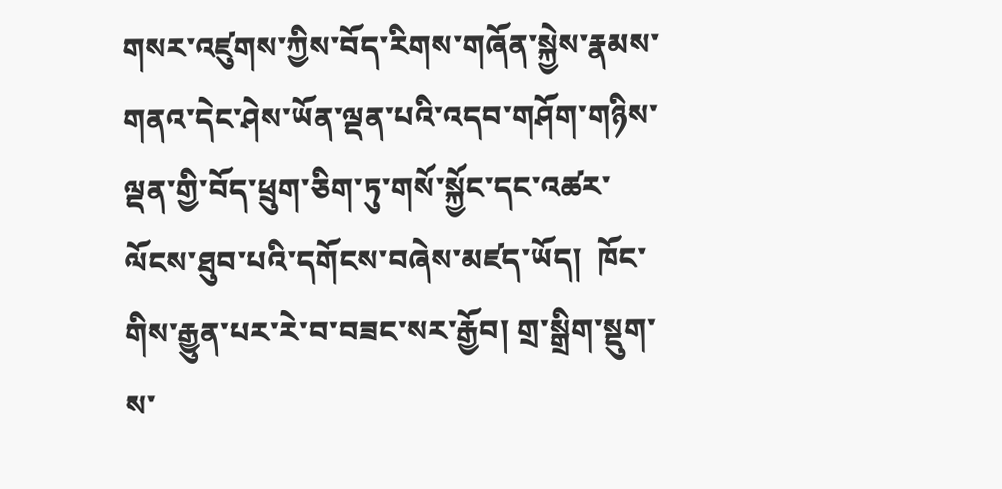གསར་འཛུགས་ཀྱིས་བོད་རིགས་གཞོན་སྐྱེས་རྣམས་གནའ་དེང་ཤེས་ཡོན་ལྡན་པའི་འདབ་གཤོག་གཉིས་ལྡན་གྱི་བོད་ཕྲུག་ཅིག་ཏུ་གསོ་སྐྱོང་དང་འཚར་ལོངས་ཐུབ་པའི་དགོངས་བཞེས་མཛད་ཡོད།  ཁོང་གིས་རྒྱུན་པར་རེ་བ་བཟང་སར་རྒྱོབ། གྲ་སྒྲིག་སྡུག་ས་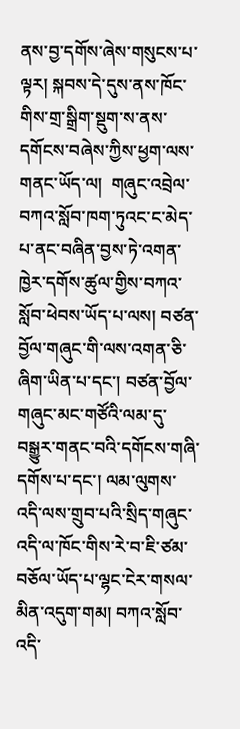ནས་བྱ་དགོས་ཞེས་གསུངས་པ་ལྟར། སྐབས་དེ་དུས་ནས་ཁོང་གིས་གྲ་སྒྲིག་སྡུག་ས་ནས་དགོངས་བཞེས་ཀྱིས་ཕྱག་ལས་གནང་ཡོད་ལ།  གཞུང་འབྲེལ་བཀའ་སློབ་ཁག་ཏུའང་ང་མེད་པ་ནང་བཞིན་བྱས་ཏེ་འགན་ཁྱེར་དགོས་ཚུལ་གྱིས་བཀའ་སློབ་ཕེབས་ཡོད་པ་ལས། བཙན་བྱོལ་གཞུང་གི་ལས་འགན་ཅི་ཞིག་ཡིན་པ་དང་། བཙན་བྱོལ་གཞུང་མང་གཙོའི་ལམ་དུ་བསྒྱུར་གནང་བའི་དགོངས་གཞི་དགོས་པ་དང་། ལམ་ལུགས་འདི་ལས་གྲུབ་པའི་སྲིད་གཞུང་འདི་ལ་ཁོང་གིས་རེ་བ་ཇི་ཙམ་བཅོལ་ཡོད་པ་ལྷང་ངེར་གསལ་མིན་འདུག་གམ། བཀའ་སློབ་འདི་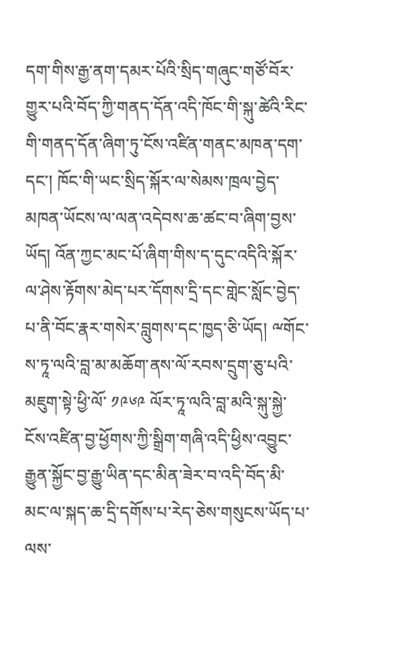དག་གིས་རྒྱ་ནག་དམར་པོའི་སྲིད་གཞུང་གཙོ་བོར་གྱུར་པའི་བོད་ཀྱི་གནད་དོན་འདི་ཁོང་གི་སྐུ་ཚེའི་རིང་གི་གནད་དོན་ཞིག་ཏུ་ངོས་འཛིན་གནང་མཁན་དག་དང་། ཁོང་གི་ཡང་སྲིད་སྐོར་ལ་སེམས་ཁྲལ་བྱེད་མཁན་ཡོངས་ལ་ལན་འདེབས་ཆ་ཚང་བ་ཞིག་བྱས་ཡོད། འོན་ཀྱང་མང་པོ་ཞིག་གིས་ད་དུང་འདིའི་སྐོར་ལ་ཤེས་རྟོགས་མེད་པར་དོགས་དྲི་དང་གླེང་སློང་བྱེད་པ་ནི་བོང་རྣར་གསེར་བླུགས་དང་ཁྱད་ཅི་ཡོད། ྋགོང་ས་ཏཱ་ལའི་བླ་མ་མཆོག་ནས་ལོ་རབས་དྲུག་ཅུ་པའི་མཇུག་སྟེ་ཕྱི་ལོ་ ༡༩༦༩ ལོར་ཏཱ་ལའི་བླ་མའི་སྐུ་སྐྱེ་ངོས་འཛིན་བྱ་ཕྱོགས་ཀྱི་སྒྲིག་གཞི་འདི་ཕྱིས་འབྱུང་རྒྱུན་སྐྱོང་བྱ་རྒྱུ་ཡིན་དང་མིན་ཟེར་བ་འདི་བོད་མི་མང་ལ་སྐད་ཆ་དྲི་དགོས་པ་རེད་ཅེས་གསུངས་ཡོད་པ་ལས་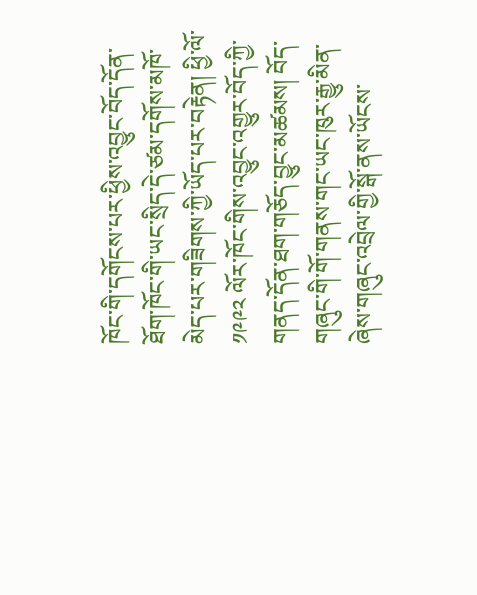ཁོང་གི་དགོངས་པར་ཕྱིས་འབྱུང་བོད་དོན་ཐོག་ཁོང་གི་ཡང་སྲིད་དེ་ཙམ་དགོས་མཁོ་མེད་པར་གཟིགས་ཀྱི་ཡོད་པར་བརྟེན། ཕྱི་ལོ་ ༡༩༩༢ ལོར་ཁོང་གིས་འབྱུང་འགྱུར་བོད་ཀྱི་གནད་དོན་ཐག་གཅོད་བྱུང་མཚམས། བོད་གཞུང་གི་གོ་གནས་གང་ཡང་ཁུར་རྒྱུ་མིན་ཞེས་གཞུང་འབྲེལ་གྱི་སྒོ་ནས་ཡོངས་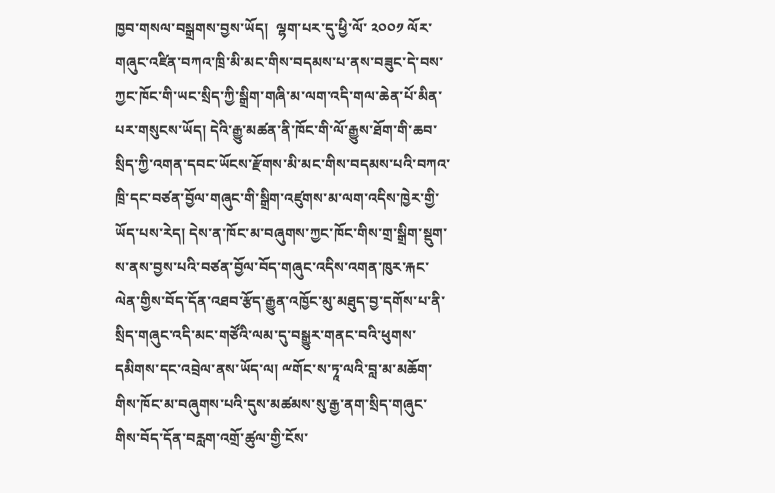ཁྱབ་གསལ་བསྒྲགས་བྱས་ཡོད།  ལྷག་པར་དུ་ཕྱི་ལོ་ ༢༠༠༡ ལོར་གཞུང་འཛིན་བཀའ་ཁྲི་མི་མང་གིས་བདམས་པ་ནས་བཟུང་དེ་བས་ཀྱང་ཁོང་གི་ཡང་སྲིད་ཀྱི་སྒྲིག་གཞི་མ་ལག་འདི་གལ་ཆེན་པོ་མིན་པར་གསུངས་ཡོད། དེའི་རྒྱུ་མཚན་ནི་ཁོང་གི་ལོ་རྒྱུས་ཐོག་གི་ཆབ་སྲིད་ཀྱི་འགན་དབང་ཡོངས་རྫོགས་མི་མང་གིས་བདམས་པའི་བཀའ་ཁྲི་དང་བཙན་བྱོལ་གཞུང་གི་སྒྲིག་འཛུགས་མ་ལག་འདིས་ཁྱེར་གྱི་ཡོད་པས་རེད། དེས་ན་ཁོང་མ་བཞུགས་ཀྱང་ཁོང་གིས་གྲ་སྒྲིག་སྡུག་ས་ནས་བྱས་པའི་བཙན་བྱོལ་བོད་གཞུང་འདིས་འགན་ཁུར་རྐང་ལེན་གྱིས་བོད་དོན་འཐབ་རྩོད་རྒྱུན་འཁྱོང་མུ་མཐུད་བྱ་དགོས་པ་ནི་སྲིད་གཞུང་འདི་མང་གཙོའི་ལམ་དུ་བསྒྱུར་གནང་བའི་ཕུགས་དམིགས་དང་འབྲེལ་ནས་ཡོད་ལ། ྋགོང་ས་ཏཱ་ལའི་བླ་མ་མཆོག་གིས་ཁོང་མ་བཞུགས་པའི་དུས་མཚམས་སུ་རྒྱ་ནག་སྲིད་གཞུང་གིས་བོད་དོན་བརླག་འགྲོ་ཚུལ་གྱི་ངོས་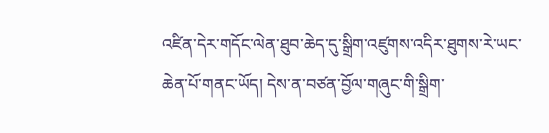འཛིན་དེར་གདོང་ལེན་ཐུབ་ཆེད་དུ་སྒྲིག་འཛུགས་འདིར་ཐུགས་རེ་ཡང་ཆེན་པོ་གནང་ཡོད། དེས་ན་བཙན་བྱོལ་གཞུང་གི་སྒྲིག་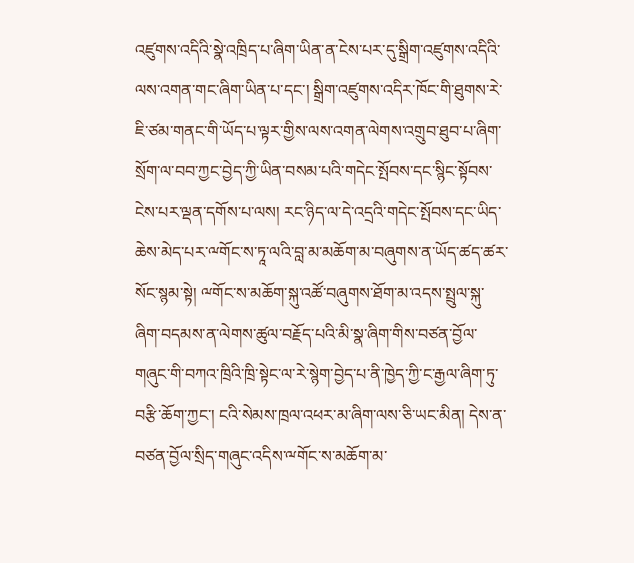འཛུགས་འདིའི་སྣེ་འཁྲིད་པ་ཞིག་ཡིན་ན་ངེས་པར་དུ་སྒྲིག་འཛུགས་འདིའི་ལས་འགན་གང་ཞིག་ཡིན་པ་དང་། སྒྲིག་འཛུགས་འདིར་ཁོང་གི་ཐུགས་རེ་ཇི་ཙམ་གནང་གི་ཡོད་པ་ལྟར་གྱིས་ལས་འགན་ལེགས་འགྲུབ་ཐུབ་པ་ཞིག་སྲོག་ལ་བབ་ཀྱང་བྱེད་ཀྱི་ཡིན་བསམ་པའི་གདེང་སྤོབས་དང་སྙིང་སྟོབས་ངེས་པར་ལྡན་དགོས་པ་ལས། རང་ཉིད་ལ་དེ་འདྲའི་གདེང་སྤོབས་དང་ཡིད་ཆེས་མེད་པར་ྋགོང་ས་ཏཱ་ལའི་བླ་མ་མཆོག་མ་བཞུགས་ན་ཡོད་ཚད་ཚར་སོང་སྙམ་སྟེ། ྋགོང་ས་མཆོག་སྐུ་འཚོ་བཞུགས་ཐོག་མ་འདས་སྤྲུལ་སྐུ་ཞིག་བདམས་ན་ལེགས་ཚུལ་བརྗོད་པའི་མི་སྣ་ཞིག་གིས་བཙན་བྱོལ་གཞུང་གི་བཀའ་ཁྲིའི་ཁྲི་སྟེང་ལ་རེ་སྙེག་བྱེད་པ་ནི་ཁྱེད་ཀྱི་ང་རྒྱལ་ཞིག་ཏུ་བརྩི་ཆོག་ཀྱང་། ངའི་སེམས་ཁྲལ་འཕར་མ་ཞིག་ལས་ཅི་ཡང་མིན། དེས་ན་བཙན་བྱོལ་སྲིད་གཞུང་འདིས་ྋགོང་ས་མཆོག་མ་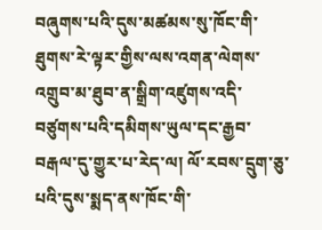བཞུགས་པའི་དུས་མཚམས་སུ་ཁོང་གི་ཐུགས་རེ་ལྟར་གྱིས་ལས་འགན་ལེགས་འགྲུབ་མ་ཐུབ་ན་སྒྲིག་འཛུགས་འདི་བཙུགས་པའི་དམིགས་ཡུལ་དང་རྒྱབ་བརྒལ་དུ་གྱུར་པ་རེད་ལ། ལོ་རབས་དྲུག་ཅུ་པའི་དུས་སྨད་ནས་ཁོང་གི་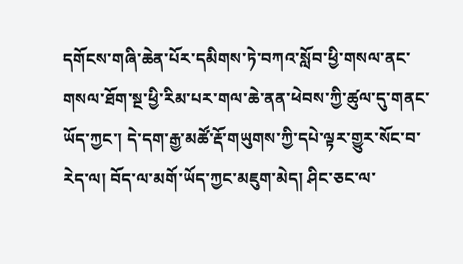དགོངས་གཞི་ཆེན་པོར་དམིགས་ཏེ་བཀའ་སློབ་ཕྱི་གསལ་ནང་གསལ་ཐོག་སྔ་ཕྱི་རིམ་པར་གལ་ཆེ་ནན་ཕེབས་ཀྱི་ཚུལ་དུ་གནང་ཡོད་ཀྱང་། དེ་དག་རྒྱ་མཚོ་རྡོ་གཡུགས་ཀྱི་དཔེ་ལྟར་གྱུར་སོང་བ་རེད་ལ། བོད་ལ་མགོ་ཡོད་ཀྱང་མཇུག་མེད། ཤིང་ཅང་ལ་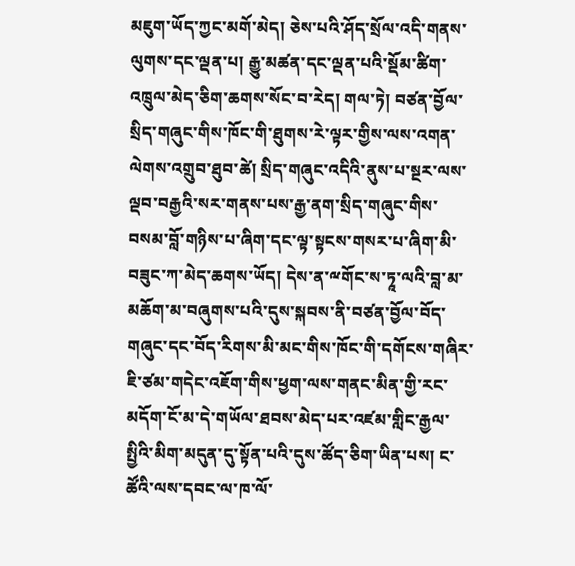མཇུག་ཡོད་ཀྱང་མགོ་མེད། ཅེས་པའི་ཤོད་སྲོལ་འདི་གནས་ལུགས་དང་ལྡན་པ། རྒྱུ་མཚན་དང་ལྡན་པའི་སྡོམ་ཚིག་འཁྲུལ་མེད་ཅིག་ཆགས་སོང་བ་རེད། གལ་ཏེ། བཙན་བྱོལ་སྲིད་གཞུང་གིས་ཁོང་གི་ཐུགས་རེ་ལྟར་གྱིས་ལས་འགན་ལེགས་འགྲུབ་ཐུབ་ཚེ། སྲིད་གཞུང་འདིའི་ནུས་པ་སྔར་ལས་ལྡབ་བརྒྱའི་སར་གནས་པས་རྒྱ་ནག་སྲིད་གཞུང་གིས་བསམ་བློ་གཉིས་པ་ཞིག་དང་ལྟ་སྟངས་གསར་པ་ཞིག་མི་བཟུང་ཀ་མེད་ཆགས་ཡོད། དེས་ན་ྋགོང་ས་ཏཱ་ལའི་བླ་མ་མཆོག་མ་བཞུགས་པའི་དུས་སྐབས་ནི་བཙན་བྱོལ་བོད་གཞུང་དང་བོད་རིགས་མི་མང་གིས་ཁོང་གི་དགོངས་གཞིར་ཇི་ཙམ་གདེང་འཇོག་གིས་ཕྱག་ལས་གནང་མིན་གྱི་རང་མདོག་ངོ་མ་དེ་གཡོལ་ཐབས་མེད་པར་འཛམ་གླིང་རྒྱལ་སྤྱིའི་མིག་མདུན་དུ་སྟོན་པའི་དུས་ཚོད་ཅིག་ཡིན་པས། ང་ཚོའི་ལས་དབང་ལ་ཁ་ལོ་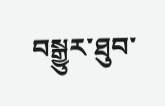བསྒྱུར་ཐུབ་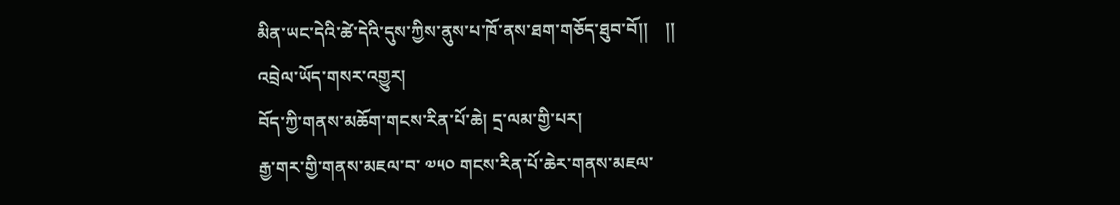མིན་ཡང་དེའི་ཚེ་དེའི་དུས་ཀྱིས་ནུས་པ་ཁོ་ནས་ཐག་གཅོད་ཐུབ་བོ།།    །།
འབྲེལ་ཡོད་གསར་འགྱུར།
བོད་ཀྱི་གནས་མཆོག་གངས་རིན་པོ་ཆེ། དྲ་ལམ་གྱི་པར།
རྒྱ་གར་གྱི་གནས་མཇལ་བ་ ༧༥༠ གངས་རིན་པོ་ཆེར་གནས་མཇལ་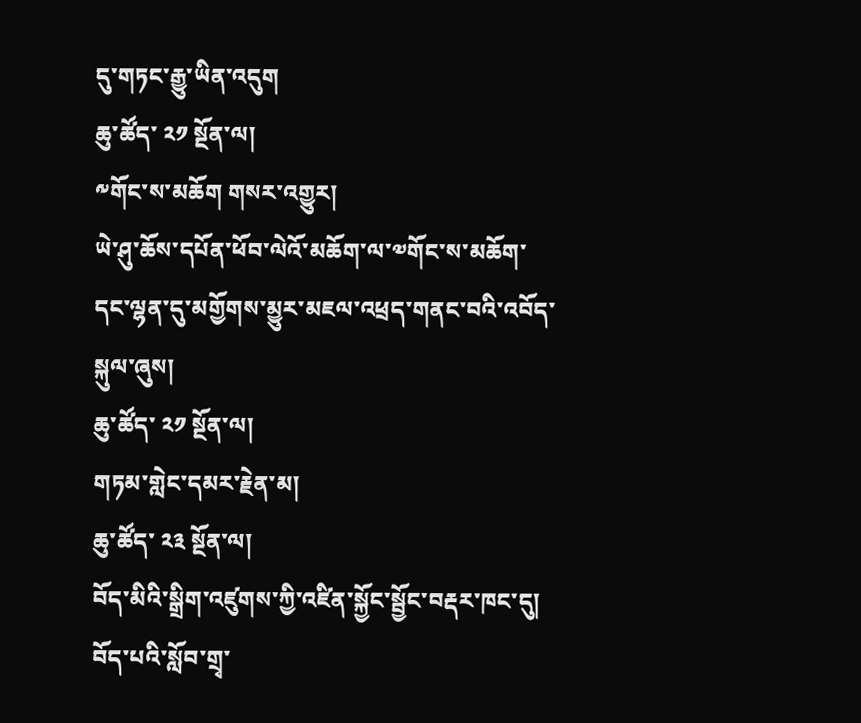དུ་གཏང་རྒྱུ་ཡིན་འདུག
ཆུ་ཚོད་ ༢༡ སྔོན་ལ།
༸གོང་ས་མཆོག གསར་འགྱུར།
ཡེ་ཤུ་ཆོས་དཔོན་ཕོབ་ལེའོ་མཆོག་ལ་༧གོང་ས་མཆོག་དང་ལྷན་དུ་མགྱོགས་མྱུར་མཇལ་འཕྲད་གནང་བའི་འབོད་སྐུལ་ཞུས།
ཆུ་ཚོད་ ༢༡ སྔོན་ལ།
གཏམ་གླེང་དམར་རྗེན་མ།
ཆུ་ཚོད་ ༢༣ སྔོན་ལ།
བོད་མིའི་སྒྲིག་འཛུགས་ཀྱི་འཛིན་སྐྱོང་སྦྱོང་བརྡར་ཁང་དུ། བོད་པའི་སློབ་གྲྭ་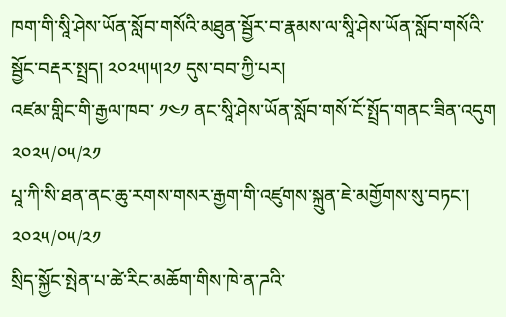ཁག་གི་སཱི་ཤེས་ཡོན་སློབ་གསོའི་མཐུན་སྦྱོར་བ་རྣམས་ལ་སཱི་ཤེས་ཡོན་སློབ་གསོའི་སྦྱོང་བརྡར་སྤྲད། ༢༠༢༥།༥།༢༡ དུས་བབ་ཀྱི་པར།
འཛམ་གླིང་གི་རྒྱལ་ཁབ་ ༡༤༡ ནང་སཱི་ཤེས་ཡོན་སློབ་གསོ་ངོ་སྤྲོད་གནང་ཟིན་འདུག
༢༠༢༥/༠༥/༢༡
པཱ་ཀི་སི་ཐན་ནང་ཆུ་རགས་གསར་རྒྱག་གི་འཛུགས་སྐྲུན་ཇེ་མགྱོགས་སུ་བཏང་།
༢༠༢༥/༠༥/༢༡
སྲིད་སྐྱོང་སྤེན་པ་ཚེ་རིང་མཆོག་གིས་ཁེ་ན་ཌའི་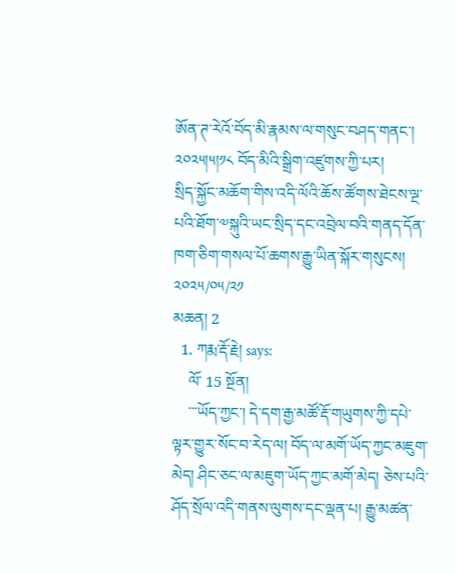ཨོན་ཊ་རེའོ་བོད་མི་རྣམས་ལ་གསུང་བཤད་གནང་། ༢༠༢༥།༥།༡༨ བོད་མིའི་སྒྲིག་འཛུགས་ཀྱི་པར།
སྲིད་སྐྱོང་མཆོག་གིས་འདི་ལོའི་ཆོས་ཚོགས་ཐེངས་ལྔ་པའི་ཐོག་༧སྐུའི་ཡང་སྲིད་དང་འབྲེལ་བའི་གནད་དོན་ཁག་ཅིག་གསལ་པོ་ཆགས་རྒྱུ་ཡིན་སྐོར་གསུངས།
༢༠༢༥/༠༥/༢༡
མཆན། 2
  1. ཀརྨ་རྡོ་རྗེ། says:
    ལོ་ 15 སྔོན།
    ་་་ཡོད་ཀྱང་། དེ་དག་རྒྱ་མཚོ་རྡོ་གཡུགས་ཀྱི་དཔེ་ལྟར་གྱུར་སོང་བ་རེད་ལ། བོད་ལ་མགོ་ཡོད་ཀྱང་མཇུག་མེད། ཤིང་ཅང་ལ་མཇུག་ཡོད་ཀྱང་མགོ་མེད། ཅེས་པའི་ཤོད་སྲོལ་འདི་གནས་ལུགས་དང་ལྡན་པ། རྒྱུ་མཚན་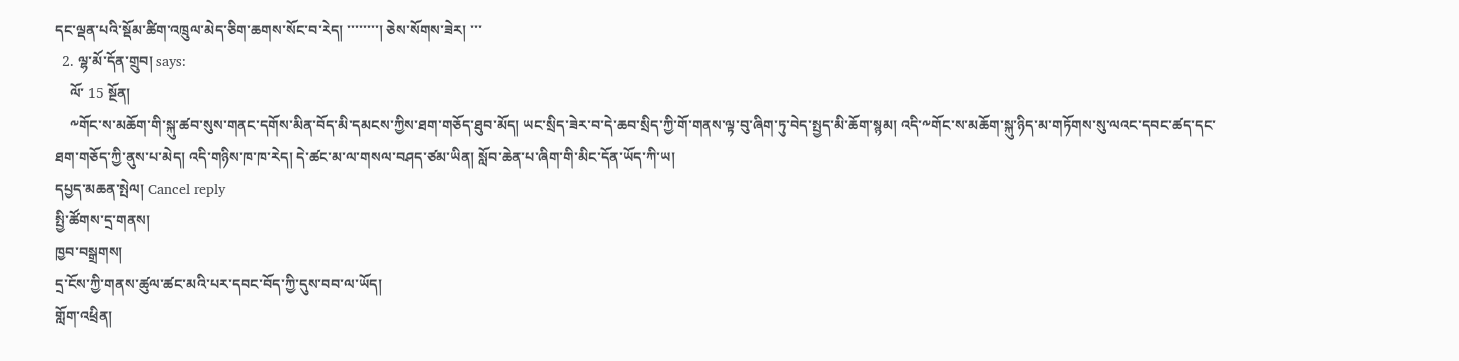དང་ལྡན་པའི་སྡོམ་ཚིག་འཁྲུལ་མེད་ཅིག་ཆགས་སོང་བ་རེད། ་་་་་་་་། ཅེས་སོགས་ཟེར། ་་་
  2. ལྷ་མོ་དོན་གྲུབ། says:
    ལོ་ 15 སྔོན།
    ༸གོང་ས་མཆོག་གི་སྐུ་ཚབ་སུས་གནང་དགོས་མིན་བོད་མི་དམངས་ཀྱིས་ཐག་གཅོད་ཐུབ་མོད། ཡང་སྲིད་ཟེར་བ་དེ་ཆབ་སྲིད་ཀྱི་གོ་གནས་ལྟ་བུ་ཞིག་ཏུ་བེད་སྤྱད་མི་ཆོག་སྙམ། འདི་༸གོང་ས་མཆོག་སྐུ་ཉིད་མ་གཏོགས་སུ་ལའང་དབང་ཚད་དང་ཐག་གཅོད་ཀྱི་ནུས་པ་མེད། འདི་གཉིས་ཁ་ཁ་རེད། དེ་ཚང་མ་ལ་གསལ་བཤད་ཙམ་ཡིན། སློབ་ཆེན་པ་ཞིག་གི་མིང་དོན་ཡོད་ཀི་ཡ།
དཔྱད་མཆན་སྤེལ། Cancel reply
སྤྱི་ཚོགས་དྲ་གནས།
ཁྱབ་བསྒྲགས།
དྲ་ངོས་ཀྱི་གནས་ཚུལ་ཚང་མའི་པར་དབང་བོད་ཀྱི་དུས་བབ་ལ་ཡོད།
གློག་འཕྲིན།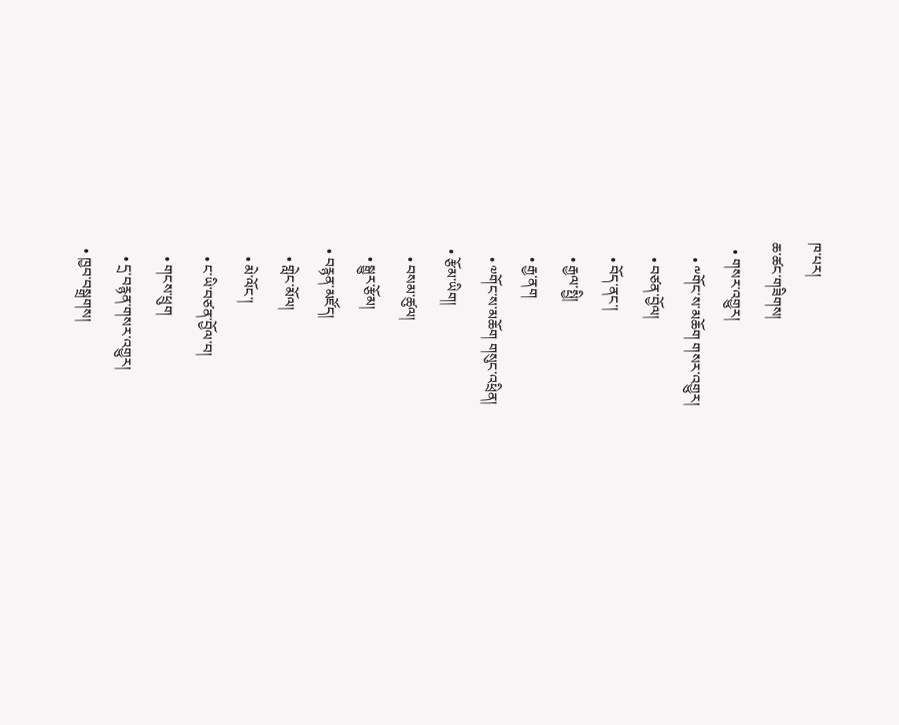ཁ་པར།
ཆ་ཚང་གཟིགས།
  • གསར་འགྱུར།
    • ༸གོང་ས་མཆོག གསར་འགྱུར།
    • བཙན་བྱོལ།
    • བོད་ནང་།
    • རྒྱལ་སྤྱི།
    • རྒྱ་ནག
    • ༧གོང་ས་མཆོག གསུང་འཕྲིན།
  • རྩོམ་ཡིག།
    • བསམ་ཚུལ།
    • སྒྱུར་རྩོམ།
  • བརྙན་མཛོད།
    • གླེང་མོལ།
    • མེ་ལོང་།
    • ང་ཡི་བཙན་བྱོལ་བ།
    • གངས་ཕྲུག
    • དྲ་བརྙན་གསར་འགྱུར།
  • ཁྱབ་བསྒྲགས།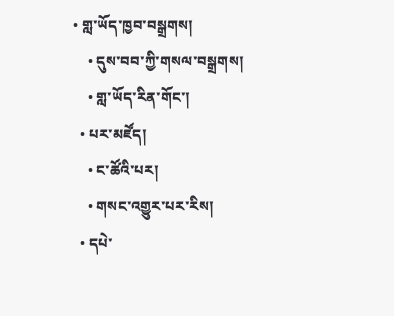• གླ་ཡོད་ཁྱབ་བསྒྲགས།
    • དུས་བབ་ཀྱི་གསལ་བསྒྲགས།
    • གླ་ཡོད་རིན་གོང་།
  • པར་མཛོད།
    • ང་ཚོའི་པར།
    • གསང་འགྱུར་པར་རིས།
  • དཔེ་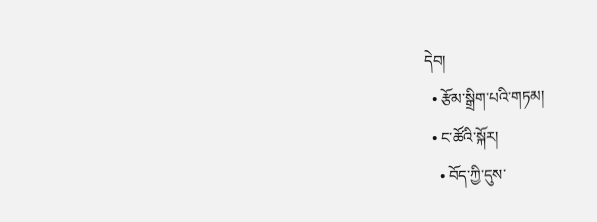དེབ།
  • རྩོམ་སྒྲིག་པའི་གཏམ།
  • ང་ཚོའི་སྐོར།
    • བོད་ཀྱི་དུས་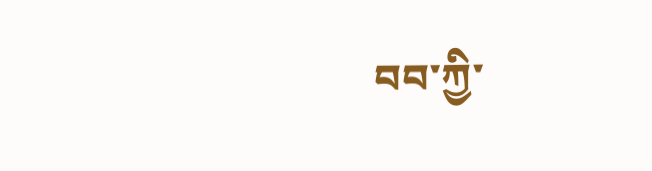བབ་ཀྱི་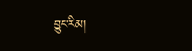བྱུང་རིམ།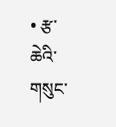• རྩ་ཆེའི་གསུང་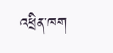འཕྲིན་ཁག